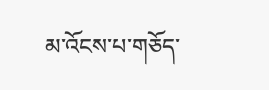མ་འོངས་པ་གཅོད་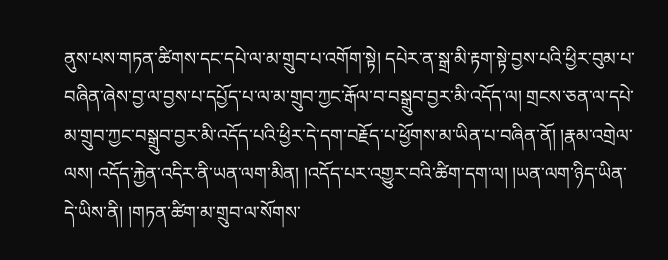ནུས་པས་གཏན་ཚིགས་དང་དཔེ་ལ་མ་གྲུབ་པ་འགོག་སྟེ། དཔེར་ན་སྒྲ་མི་རྟག་སྟེ་བྱས་པའི་ཕྱིར་བུམ་པ་བཞིན་ཞེས་བྱ་ལ་བྱས་པ་དཔྱོད་པ་ལ་མ་གྲུབ་ཀྱང་རྒོལ་བ་བསྒྲུབ་བྱར་མི་འདོད་ལ། གྲངས་ཅན་ལ་དཔེ་མ་གྲུབ་ཀྱང་བསྒྲུབ་བྱར་མི་འདོད་པའི་ཕྱིར་དེ་དག་བརྗོད་པ་ཕྱོགས་མ་ཡིན་པ་བཞིན་ནོ། །རྣམ་འགྲེལ་ལས། འདོད་རྐྱེན་འདིར་ནི་ཡན་ལག་མིན། །འདོད་པར་འགྱུར་བའི་ཚིག་དག་ལ། །ཡན་ལག་ཉིད་ཡིན་དེ་ཡིས་ནི། །གཏན་ཚིག་མ་གྲུབ་ལ་སོགས་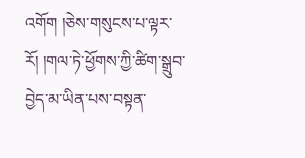འགོག །ཅེས་གསུངས་པ་ལྟར་རོ། །གལ་ཏེ་ཕྱོགས་ཀྱི་ཚིག་སྒྲུབ་བྱེད་མ་ཡིན་པས་བསྟན་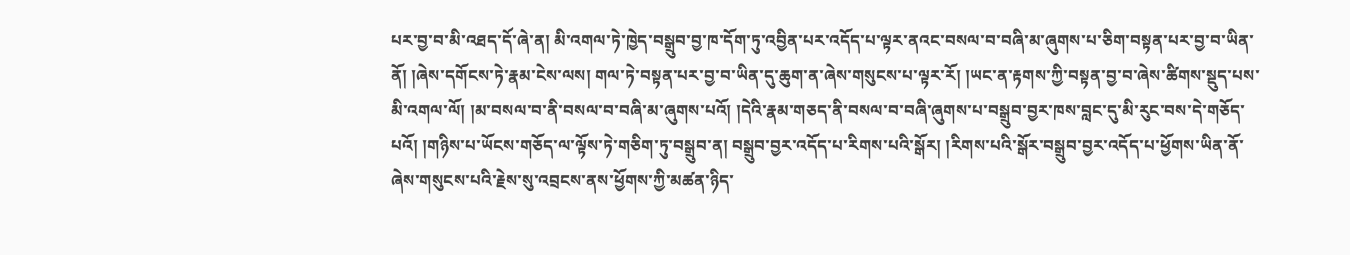པར་བྱ་བ་མི་འཐད་དོ་ཞེ་ན། མི་འགལ་ཏེ་ཁྱེད་བསྒྲུབ་བྱ་ཁ་དོག་ཏུ་འབྱིན་པར་འདོད་པ་ལྟར་ནའང་བསལ་བ་བཞི་མ་ཞུགས་པ་ཅིག་བསྟན་པར་བྱ་བ་ཡིན་ནོ། །ཞེས་དགོངས་ཏེ་རྣམ་ངེས་ལས། གལ་ཏེ་བསྟན་པར་བྱ་བ་ཡིན་དུ་ཆུག་ན་ཞེས་གསུངས་པ་ལྟར་རོ། །ཡང་ན་རྟགས་ཀྱི་བསྟན་བྱ་བ་ཞེས་ཚིགས་སྡུད་པས་མི་འགལ་ལོ། །མ་བསལ་བ་ནི་བསལ་བ་བཞི་མ་ཞུགས་པའོ། །དེའི་རྣམ་གཅད་ནི་བསལ་བ་བཞི་ཞུགས་པ་བསྒྲུབ་བྱར་ཁས་བླང་དུ་མི་རུང་བས་དེ་གཅོད་པའོ། །གཉིས་པ་ཡོངས་གཅོད་ལ་ལྟོས་ཏེ་གཅིག་ཏུ་བསྒྲུབ་ན། བསྒྲུབ་བྱར་འདོད་པ་རིགས་པའི་སྒོར། །རིགས་པའི་སྒོར་བསྒྲུབ་བྱར་འདོད་པ་ཕྱོགས་ཡིན་ནོ་ཞེས་གསུངས་པའི་རྗེས་སུ་འབྲངས་ནས་ཕྱོགས་ཀྱི་མཚན་ཉིད་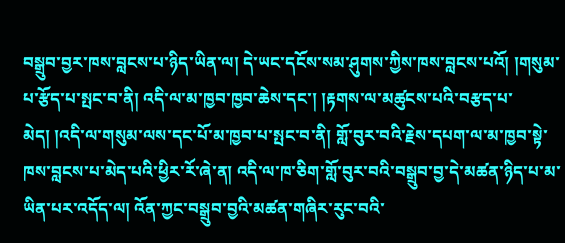བསྒྲུབ་བྱར་ཁས་བླངས་པ་ཉིད་ཡིན་ལ། དེ་ཡང་དངོས་སམ་ཤུགས་ཀྱིས་ཁས་བླངས་པའོ། །གསུམ་པ་རྩོད་པ་སྤང་བ་ནི། འདི་ལ་མ་ཁྱབ་ཁྱབ་ཆེས་དང་། །རྟགས་ལ་མཚུངས་པའི་བརྩད་པ་མེད། །འདི་ལ་གསུམ་ལས་དང་པོ་མ་ཁྱབ་པ་སྤང་བ་ནི། གློ་བུར་བའི་རྗེས་དཔག་ལ་མ་ཁྱབ་སྟེ་ཁས་བླངས་པ་མེད་པའི་ཕྱིར་རོ་ཞེ་ན། འདི་ལ་ཁ་ཅིག་གློ་བུར་བའི་བསྒྲུབ་བྱ་དེ་མཚན་ཉིད་པ་མ་ཡིན་པར་འདོད་ལ། འོན་ཀྱང་བསྒྲུབ་བྱའི་མཚན་གཞིར་རུང་བའི་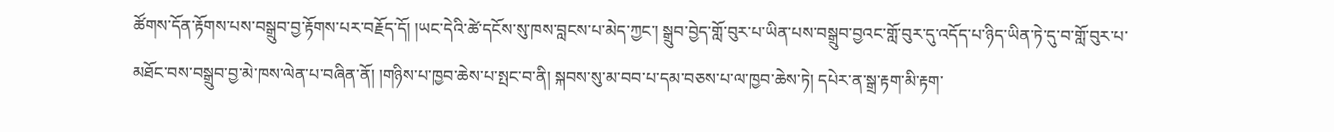ཚོགས་དོན་རྟོགས་པས་བསྒྲུབ་བྱ་རྟོགས་པར་བརྗོད་དོ། །ཡང་དེའི་ཚེ་དངོས་སུ་ཁས་བླངས་པ་མེད་ཀྱང་། སྒྲུབ་བྱེད་གློ་བུར་པ་ཡིན་པས་བསྒྲུབ་བྱའང་གློ་བུར་དུ་འདོད་པ་ཉིད་ཡིན་ཏེ་དུ་བ་གློ་བུར་པ་མཐོང་བས་བསྒྲུབ་བྱ་མེ་ཁས་ལེན་པ་བཞིན་ནོ། །གཉིས་པ་ཁྱབ་ཆེས་པ་སྤང་བ་ནི། སྐབས་སུ་མ་བབ་པ་དམ་བཅས་པ་ལ་ཁྱབ་ཆེས་ཏེ། དཔེར་ན་སྒྲ་རྟག་མི་རྟག་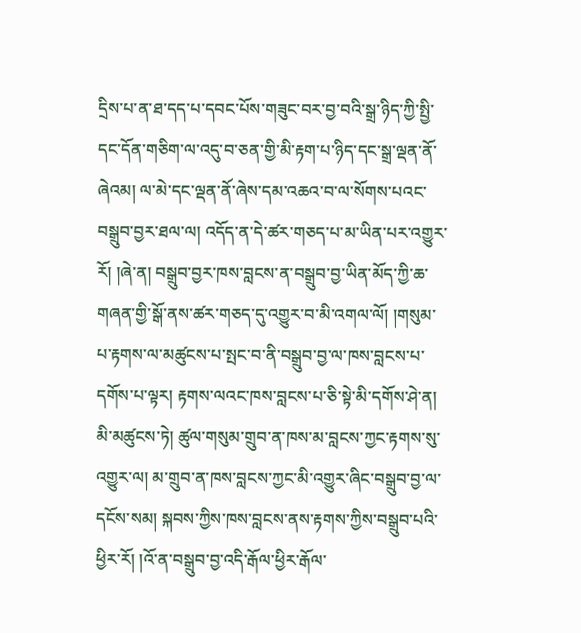དྲིས་པ་ན་ཐ་དད་པ་དབང་པོས་གཟུང་བར་བྱ་བའི་སྒྲ་ཉིད་ཀྱི་སྤྱི་དང་དོན་གཅིག་ལ་འདུ་བ་ཅན་གྱི་མི་རྟག་པ་ཉིད་དང་སྒྲ་ལྡན་ནོ་ཞེའམ། ལ་མེ་དང་ལྡན་ནོ་ཞེས་དམ་འཆའ་བ་ལ་སོགས་པའང་བསྒྲུབ་བྱར་ཐལ་ལ། འདོད་ན་དེ་ཚར་གཅད་པ་མ་ཡིན་པར་འགྱུར་རོ། །ཞེ་ན། བསྒྲུབ་བྱར་ཁས་བླངས་ན་བསྒྲུབ་བྱ་ཡིན་མོད་ཀྱི་ཆ་གཞན་གྱི་སྒོ་ནས་ཚར་གཅད་དུ་འགྱུར་བ་མི་འགལ་ལོ། །གསུམ་པ་རྟགས་ལ་མཚུངས་པ་སྤང་བ་ནི་བསྒྲུབ་བྱ་ལ་ཁས་བླངས་པ་དགོས་པ་ལྟར། རྟགས་ལའང་ཁས་བླངས་པ་ཅི་སྟེ་མི་དགོས་ཤེ་ན། མི་མཚུངས་ཏེ། ཚུལ་གསུམ་གྲུབ་ན་ཁས་མ་བླངས་ཀྱང་རྟགས་སུ་འགྱུར་ལ། མ་གྲུབ་ན་ཁས་བླངས་ཀྱང་མི་འགྱུར་ཞིང་བསྒྲུབ་བྱ་ལ་དངོས་སམ། སྐབས་ཀྱིས་ཁས་བླངས་ནས་རྟགས་ཀྱིས་བསྒྲུབ་པའི་ཕྱིར་རོ། །འོ་ན་བསྒྲུབ་བྱ་འདི་རྒོལ་ཕྱིར་རྒོལ་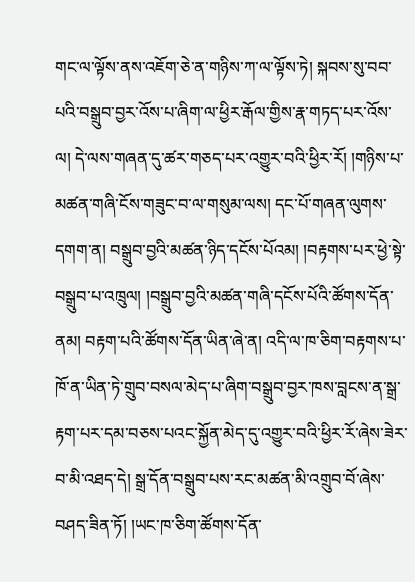གང་ལ་ལྟོས་ནས་འཇོག་ཅེ་ན་གཉིས་ཀ་ལ་ལྟོས་ཏེ། སྐབས་སུ་བབ་པའི་བསྒྲུབ་བྱར་འོས་པ་ཞིག་ལ་ཕྱིར་རྒོལ་གྱིས་རྣ་གཏད་པར་འོས་ལ། དེ་ལས་གཞན་དུ་ཚར་གཅད་པར་འགྱུར་བའི་ཕྱིར་རོ། །གཉིས་པ་མཚན་གཞི་ངོས་གཟུང་བ་ལ་གསུམ་ལས། དང་པོ་གཞན་ལུགས་དགག་ན། བསྒྲུབ་བྱའི་མཚན་ཉིད་དངོས་པོའམ། །བརྟགས་པར་ཕྱེ་སྟེ་བསྒྲུབ་པ་འཁྲུལ། །བསྒྲུབ་བྱའི་མཚན་གཞི་དངོས་པོའི་ཚོགས་དོན་ནམ། བརྟག་པའི་ཚོགས་དོན་ཡིན་ཞེ་ན། འདི་ལ་ཁ་ཅིག་བརྟགས་པ་ཁོ་ན་ཡིན་ཏེ་གྲུབ་བསལ་མེད་པ་ཞིག་བསྒྲུབ་བྱར་ཁས་བླངས་ན་སྒྲ་རྟག་པར་དམ་བཅས་པའང་སྐྱོན་མེད་དུ་འགྱུར་བའི་ཕྱིར་རོ་ཞེས་ཟེར་བ་མི་འཐད་དེ། སྒྲ་དོན་བསྒྲུབ་པས་རང་མཚན་མི་འགྲུབ་བོ་ཞེས་བཤད་ཟིན་ཏོ། །ཡང་ཁ་ཅིག་ཚོགས་དོན་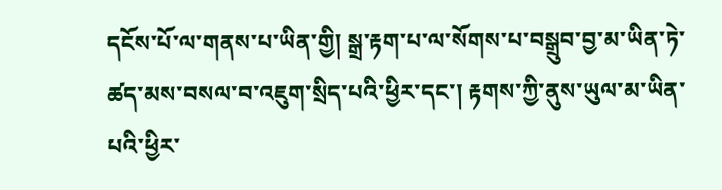དངོས་པོ་ལ་གནས་པ་ཡིན་གྱི། སྒྲ་རྟག་པ་ལ་སོགས་པ་བསྒྲུབ་བྱ་མ་ཡིན་ཏེ་ཚད་མས་བསལ་བ་འཇུག་སྲིད་པའི་ཕྱིར་དང་། རྟགས་ཀྱི་ནུས་ཡུལ་མ་ཡིན་པའི་ཕྱིར་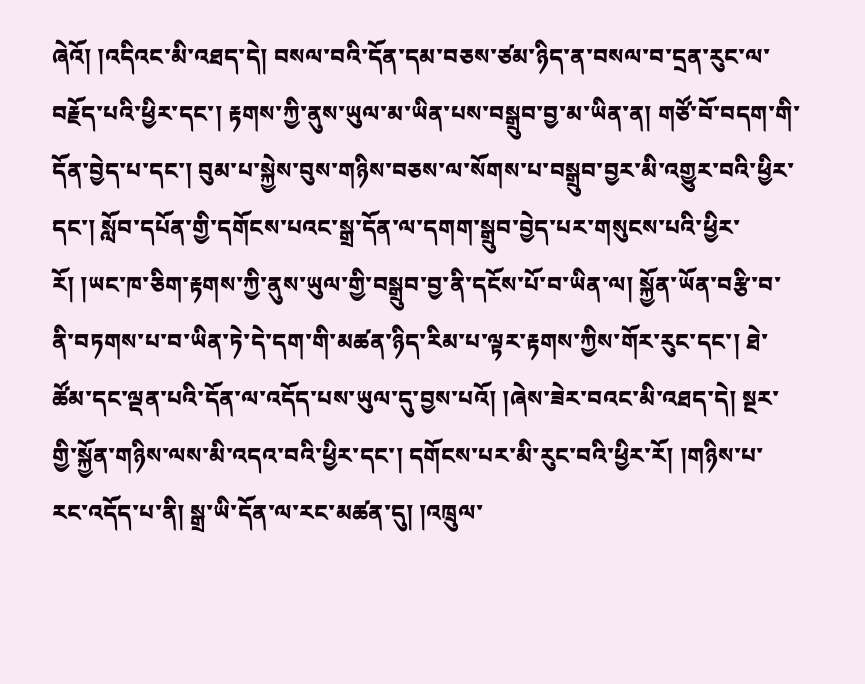ཞེའོ། །འདིའང་མི་འཐད་དེ། བསལ་བའི་དོན་དམ་བཅས་ཙམ་ཉིད་ན་བསལ་བ་དྲན་རུང་ལ་བརྗོད་པའི་ཕྱིར་དང་། རྟགས་ཀྱི་ནུས་ཡུལ་མ་ཡིན་པས་བསྒྲུབ་བྱ་མ་ཡིན་ན། གཙོ་བོ་བདག་གི་དོན་བྱེད་པ་དང་། བུམ་པ་སྐྱེས་བུས་གཉིས་བཅས་ལ་སོགས་པ་བསྒྲུབ་བྱར་མི་འགྱུར་བའི་ཕྱིར་དང་། སློབ་དཔོན་གྱི་དགོངས་པའང་སྒྲ་དོན་ལ་དགག་སྒྲུབ་བྱེད་པར་གསུངས་པའི་ཕྱིར་རོ། །ཡང་ཁ་ཅིག་རྟགས་ཀྱི་ནུས་ཡུལ་གྱི་བསྒྲུབ་བྱ་ནི་དངོས་པོ་བ་ཡིན་ལ། སྐྱོན་ཡོན་བརྩི་བ་ནི་བཏགས་པ་བ་ཡིན་ཏེ་དེ་དག་གི་མཚན་ཉིད་རིམ་པ་ལྟར་རྟགས་ཀྱིས་གོར་རུང་དང་། ཐེ་ཚོམ་དང་ལྡན་པའི་དོན་ལ་འདོད་པས་ཡུལ་དུ་བྱས་པའོ། །ཞེས་ཟེར་བའང་མི་འཐད་དེ། སྔར་གྱི་སྐྱོན་གཉིས་ལས་མི་འདའ་བའི་ཕྱིར་དང་། དགོངས་པར་མི་རུང་བའི་ཕྱིར་རོ། །གཉིས་པ་རང་འདོད་པ་ནི། སྒྲ་ཡི་དོན་ལ་རང་མཚན་དུ། །འཁྲུལ་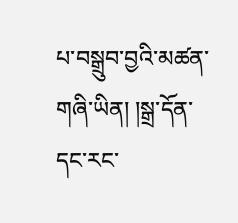པ་བསྒྲུབ་བྱའི་མཚན་གཞི་ཡིན། །སྒྲ་དོན་དང་རང་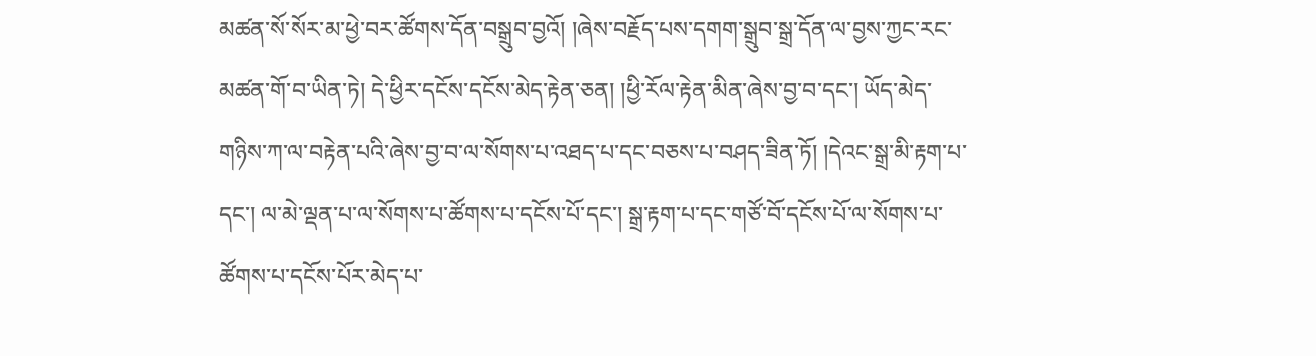མཚན་སོ་སོར་མ་ཕྱེ་བར་ཚོགས་དོན་བསྒྲུབ་བྱའོ། །ཞེས་བརྗོད་པས་དགག་སྒྲུབ་སྒྲ་དོན་ལ་བྱས་ཀྱང་རང་མཚན་གོ་བ་ཡིན་ཏེ། དེ་ཕྱིར་དངོས་དངོས་མེད་རྟེན་ཅན། །ཕྱི་རོལ་རྟེན་མིན་ཞེས་བྱ་བ་དང་། ཡོད་མེད་གཉིས་ཀ་ལ་བརྟེན་པའི་ཞེས་བྱ་བ་ལ་སོགས་པ་འཐད་པ་དང་བཅས་པ་བཤད་ཟིན་ཏོ། །དེའང་སྒྲ་མི་རྟག་པ་དང་། ལ་མེ་ལྡན་པ་ལ་སོགས་པ་ཚོགས་པ་དངོས་པོ་དང་། སྒྲ་རྟག་པ་དང་གཙོ་བོ་དངོས་པོ་ལ་སོགས་པ་ཚོགས་པ་དངོས་པོར་མེད་པ་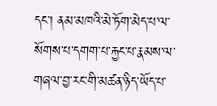དང་། ནམ་མཁའི་མེ་ཏོག་མེད་པ་ལ་སོགས་པ་དགག་པ་རྐྱང་པ་རྣམས་ལ་གཞལ་བྱ་རང་གི་མཚན་ཉིད་ཡོད་པ་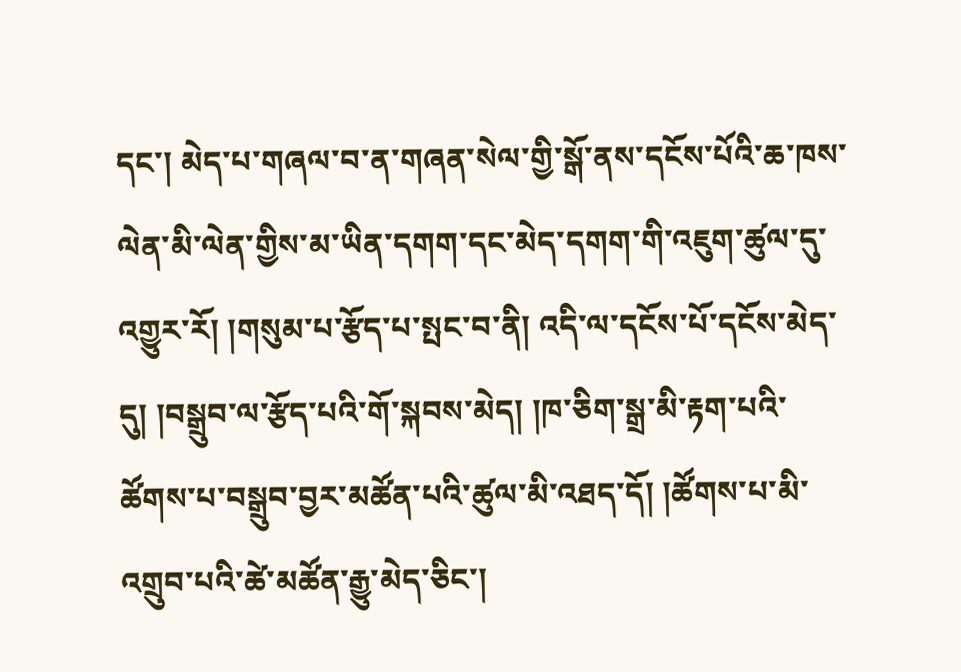དང་། མེད་པ་གཞལ་བ་ན་གཞན་སེལ་གྱི་སྒོ་ནས་དངོས་པོའི་ཆ་ཁས་ལེན་མི་ལེན་གྱིས་མ་ཡིན་དགག་དང་མེད་དགག་གི་འཇུག་ཚུལ་དུ་འགྱུར་རོ། །གསུམ་པ་རྩོད་པ་སྤང་བ་ནི། འདི་ལ་དངོས་པོ་དངོས་མེད་དུ། །བསྒྲུབ་ལ་རྩོད་པའི་གོ་སྐབས་མེད། །ཁ་ཅིག་སྒྲ་མི་རྟག་པའི་ཚོགས་པ་བསྒྲུབ་བྱར་མཚོན་པའི་ཚུལ་མི་འཐད་དོ། །ཚོགས་པ་མི་འགྲུབ་པའི་ཚེ་མཚོན་རྒྱུ་མེད་ཅིང་།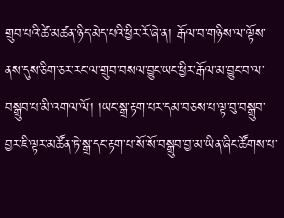གྲུབ་པའི་ཚེ་མཚན་ཉིད་མེད་པའི་ཕྱིར་རོ་ཞེ་ན། རྒོལ་བ་གཉིས་ལ་ལྟོས་ནས་དུས་ཅིག་ཅར་རང་ལ་གྲུབ་བསལ་བྱུང་ཡང་ཕྱིར་རྒོལ་མ་བྱུང་བ་ལ་བསྒྲུབ་པ་མི་འགལ་ལོ། །ཡང་སྒྲ་རྟག་པར་དམ་བཅས་པ་ལྟ་བུ་བསྒྲུབ་བྱར་ཇི་ལྟར་མཚོན་ཏེ་སྒྲ་དང་རྟག་པ་སོ་སོ་བསྒྲུབ་བྱ་མ་ཡིན་ཞིང་ཚོགས་པ་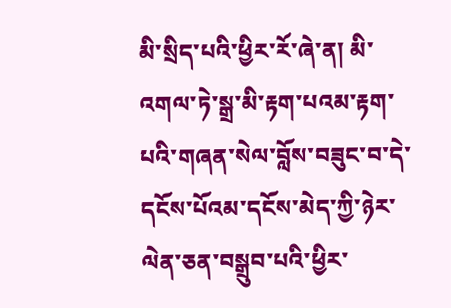མི་སྲིད་པའི་ཕྱིར་རོ་ཞེ་ན། མི་འགལ་ཏེ་སྒྲ་མི་རྟག་པའམ་རྟག་པའི་གཞན་སེལ་བློས་བཟུང་བ་དེ་དངོས་པོའམ་དངོས་མེད་ཀྱི་ཉེར་ལེན་ཅན་བསྒྲུབ་པའི་ཕྱིར་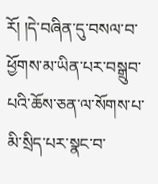རོ། །དེ་བཞིན་དུ་བསལ་བ་ཕྱོགས་མ་ཡིན་པར་བསྒྲུབ་པའི་ཆོས་ཅན་ལ་སོགས་པ་མི་སྲིད་པར་སྣང་བ་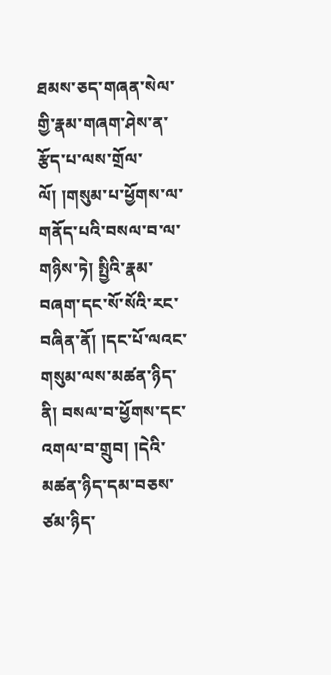ཐམས་ཅད་གཞན་སེལ་གྱི་རྣམ་གཞག་ཤེས་ན་རྩོད་པ་ལས་གྲོལ་ལོ། །གསུམ་པ་ཕྱོགས་ལ་གནོད་པའི་བསལ་བ་ལ་གཉིས་ཏེ། སྤྱིའི་རྣམ་བཞག་དང་སོ་སོའི་རང་བཞིན་ནོ། །དང་པོ་ལའང་གསུམ་ལས་མཚན་ཉིད་ནི། བསལ་བ་ཕྱོགས་དང་འགལ་བ་གྲུབ། །དེའི་མཚན་ཉིད་དམ་བཅས་ཙམ་ཉིད་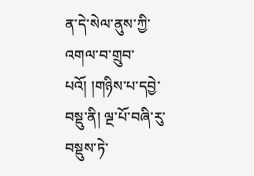ན་དེ་སེལ་ནུས་ཀྱི་འགལ་བ་གྲུབ་པའོ། །གཉིས་པ་དབྱེ་བསྡུ་ནི། ལྔ་པོ་བཞི་རུ་བསྡུས་ཏེ་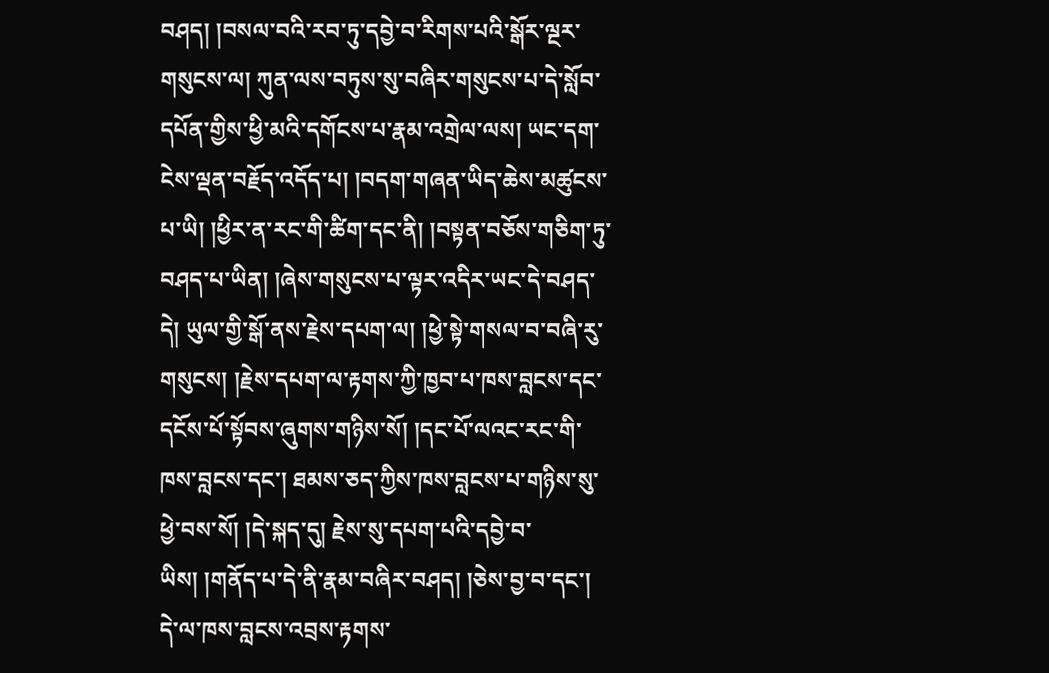བཤད། །བསལ་བའི་རབ་ཏུ་དབྱེ་བ་རིགས་པའི་སྒོར་ལྔར་གསུངས་ལ། ཀུན་ལས་བཏུས་སུ་བཞིར་གསུངས་པ་དེ་སློབ་དཔོན་གྱིས་ཕྱི་མའི་དགོངས་པ་རྣམ་འགྲེལ་ལས། ཡང་དག་ངེས་ལྡན་བརྗོད་འདོད་པ། །བདག་གཞན་ཡིད་ཆེས་མཚུངས་པ་ཡི། །ཕྱིར་ན་རང་གི་ཚིག་དང་ནི། །བསྟན་བཅོས་གཅིག་ཏུ་བཤད་པ་ཡིན། །ཞེས་གསུངས་པ་ལྟར་འདིར་ཡང་དེ་བཤད་དེ། ཡུལ་གྱི་སྒོ་ནས་རྗེས་དཔག་ལ། །ཕྱེ་སྟེ་གསལ་བ་བཞི་རུ་གསུངས། །རྗེས་དཔག་ལ་རྟགས་ཀྱི་ཁྱབ་པ་ཁས་བླངས་དང་དངོས་པོ་སྟོབས་ཞུགས་གཉིས་སོ། །དང་པོ་ལའང་རང་གི་ཁས་བླངས་དང་། ཐམས་ཅད་ཀྱིས་ཁས་བླངས་པ་གཉིས་སུ་ཕྱེ་བས་སོ། །དེ་སྐད་དུ། རྗེས་སུ་དཔག་པའི་དབྱེ་བ་ཡིས། །གནོད་པ་དེ་ནི་རྣམ་བཞིར་བཤད། །ཅེས་བྱ་བ་དང་། དེ་ལ་ཁས་བླངས་འབྲས་རྟགས་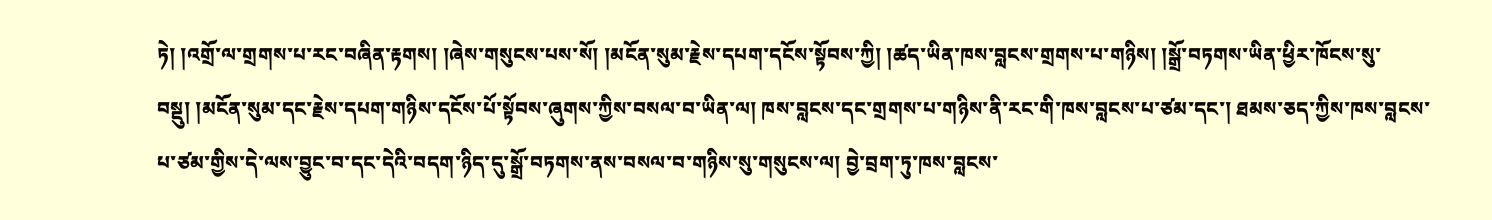ཏེ། །འགྲོ་ལ་གྲགས་པ་རང་བཞིན་རྟགས། །ཞེས་གསུངས་པས་སོ། །མངོན་སུམ་རྗེས་དཔག་དངོས་སྟོབས་ཀྱི། །ཚད་ཡིན་ཁས་བླངས་གྲགས་པ་གཉིས། །སྒྲོ་བཏགས་ཡིན་ཕྱིར་ཁོངས་སུ་བསྡུ། །མངོན་སུམ་དང་རྗེས་དཔག་གཉིས་དངོས་པོ་སྟོབས་ཞུགས་ཀྱིས་བསལ་བ་ཡིན་ལ། ཁས་བླངས་དང་གྲགས་པ་གཉིས་ནི་རང་གི་ཁས་བླངས་པ་ཙམ་དང་། ཐམས་ཅད་ཀྱིས་ཁས་བླངས་པ་ཙམ་གྱིས་དེ་ལས་བྱུང་བ་དང་དེའི་བདག་ཉིད་དུ་སྒྲོ་བཏགས་ནས་བསལ་བ་གཉིས་སུ་གསུངས་ལ། བྱེ་བྲག་ཏུ་ཁས་བླངས་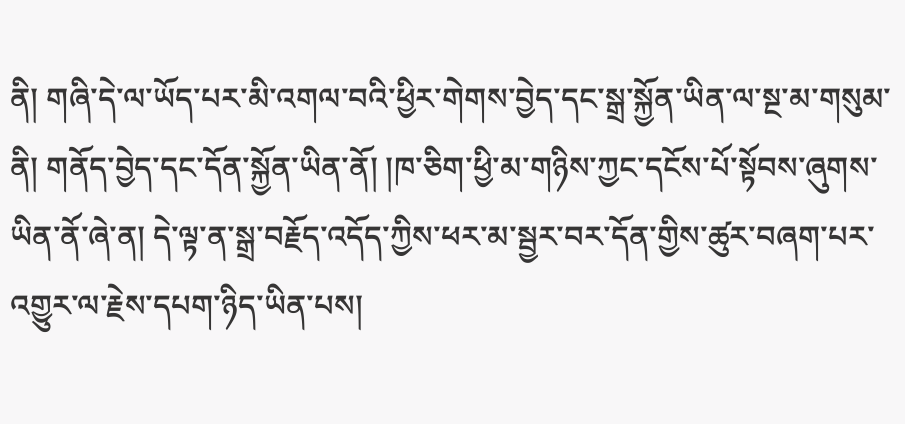ནི། གཞི་དེ་ལ་ཡོད་པར་མི་འགལ་བའི་ཕྱིར་གེགས་བྱེད་དང་སྒྲ་སྐྱོན་ཡིན་ལ་སྔ་མ་གསུམ་ནི། གནོད་བྱེད་དང་དོན་སྐྱོན་ཡིན་ནོ། །ཁ་ཅིག་ཕྱི་མ་གཉིས་ཀྱང་དངོས་པོ་སྟོབས་ཞུགས་ཡིན་ནོ་ཞེ་ན། དེ་ལྟ་ན་སྒྲ་བརྗོད་འདོད་ཀྱིས་ཕར་མ་སྦྱར་བར་དོན་གྱིས་ཚུར་བཞག་པར་འགྱུར་ལ་རྗེས་དཔག་ཉིད་ཡིན་པས།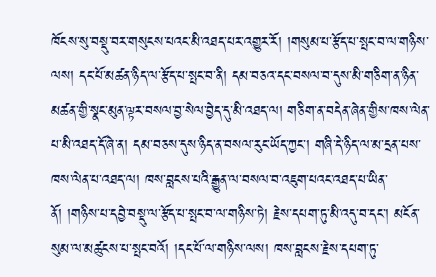ཁོངས་སུ་བསྡུ་བར་གསུངས་པའང་མི་འཐད་པར་འགྱུར་རོ། །གསུམ་པ་རྩོད་པ་སྤང་བ་ལ་གཉིས་ལས། དང་པོ་མཚན་ཉིད་ལ་རྩོད་པ་སྤང་བ་ནི། དམ་བཅའ་དང་བསལ་བ་དུས་མི་གཅིག་ན་ཉིན་མཚན་གྱི་སྣང་མུན་ལྟར་བསལ་བྱ་སེལ་བྱེད་དུ་མི་འཐད་ལ། གཅིག་ན་བདེན་ཞེན་གྱིས་ཁས་ལེན་པ་མི་འཐད་དོ་ཞེ་ན། དམ་བཅས་དུས་ཉིད་ན་བསལ་རུང་ཡོད་ཀྱང་། གཞི་དེ་ཉིད་ལ་མ་དྲན་པས་ཁས་ལེན་པ་འཐད་ལ། ཁས་བླངས་པའི་རྒྱུན་ལ་བསལ་བ་འཇུག་པའང་འཐད་པ་ཡིན་ནོ། །གཉིས་པ་དབྱེ་བསྡུ་ལ་རྩོད་པ་སྤང་བ་ལ་གཉིས་ཏེ། རྗེས་དཔག་ཏུ་མི་འདུ་བ་དང་། མངོན་སུམ་ལ་མཚུངས་པ་སྤང་བའོ། །དང་པོ་ལ་གཉིས་ལས། ཁས་བླངས་རྗེས་དཔག་ཏུ་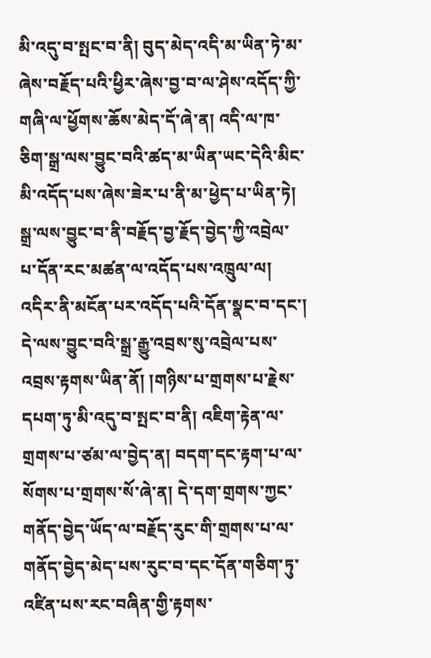མི་འདུ་བ་སྤང་བ་ནི། བུད་མེད་འདི་མ་ཡིན་ཏེ་མ་ཞེས་བརྗོད་པའི་ཕྱིར་ཞེས་བྱ་བ་ལ་ཤེས་འདོད་ཀྱི་གཞི་ལ་ཕྱོགས་ཆོས་མེད་དོ་ཞེ་ན། འདི་ལ་ཁ་ཅིག་སྒྲ་ལས་བྱུང་བའི་ཚད་མ་ཡིན་ཡང་དེའི་མིང་མི་འདོད་པས་ཞེས་ཟེར་པ་ནི་མ་ཕྱེད་པ་ཡིན་ཏེ། སྒྲ་ལས་བྱུང་བ་ནི་བརྗོད་བྱ་རྗོད་བྱེད་ཀྱི་འབྲེལ་པ་དོན་རང་མཚན་ལ་འདོད་པས་འཁྲུལ་ལ། འདིར་ནི་མངོན་པར་འདོད་པའི་དོན་སྣང་བ་དང་། དེ་ལས་བྱུང་བའི་སྒྲ་རྒྱུ་འབྲས་སུ་འབྲེལ་པས་འབྲས་རྟགས་ཡིན་ནོ། །གཉིས་པ་གྲགས་པ་རྗེས་དཔག་ཏུ་མི་འདུ་བ་སྤང་བ་ནི། འཇིག་རྟེན་ལ་གྲགས་པ་ཙམ་ལ་བྱེད་ན། བདག་དང་རྟག་པ་ལ་སོགས་པ་གྲགས་སོ་ཞེ་ན། དེ་དག་གྲགས་ཀྱང་གནོད་བྱེད་ཡོད་ལ་བརྗོད་རུང་གི་གྲགས་པ་ལ་གནོད་བྱེད་མེད་པས་རུང་བ་དང་དོན་གཅིག་ཏུ་འཛིན་པས་རང་བཞིན་གྱི་རྟགས་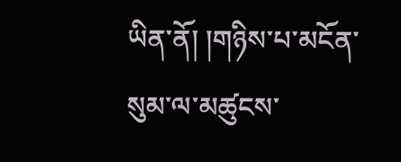ཡིན་ནོ། །གཉིས་པ་མངོན་སུམ་ལ་མཚུངས་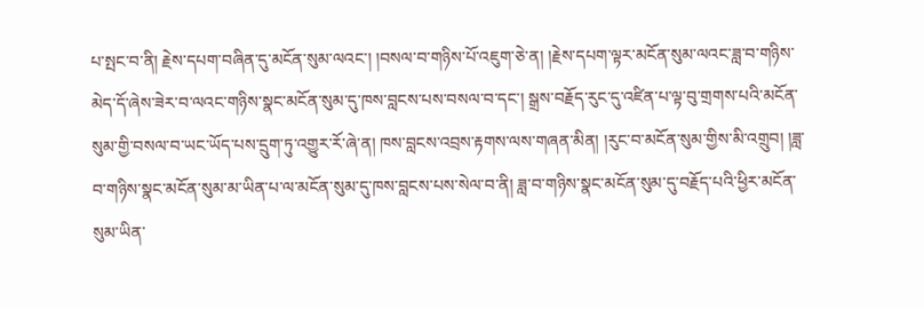པ་སྤང་བ་ནི། རྗེས་དཔག་བཞིན་དུ་མངོན་སུམ་ལའང་། །བསལ་བ་གཉིས་པོ་འཇུག་ཅེ་ན། །རྗེས་དཔག་ལྟར་མངོན་སུམ་ལའང་ཟླ་བ་གཉིས་མེད་དོ་ཞེས་ཟེར་བ་ལའང་གཉིས་སྣང་མངོན་སུམ་དུ་ཁས་བླངས་པས་བསལ་བ་དང་། སྒྲས་བརྗོད་རུང་དུ་འཛིན་པ་ལྟ་བུ་གྲགས་པའི་མངོན་སུམ་གྱི་བསལ་བ་ཡང་ཡོད་པས་དྲུག་ཏུ་འགྱུར་རོ་ཞེ་ན། ཁས་བླངས་འབྲས་རྟགས་ལས་གཞན་མིན། །རུང་བ་མངོན་སུམ་གྱིས་མི་འགྲུབ། །ཟླ་བ་གཉིས་སྣང་མངོན་སུམ་མ་ཡིན་པ་ལ་མངོན་སུམ་དུ་ཁས་བླངས་པས་སེལ་བ་ནི། ཟླ་བ་གཉིས་སྣང་མངོན་སུམ་དུ་བརྗོད་པའི་ཕྱིར་མངོན་སུམ་ཡིན་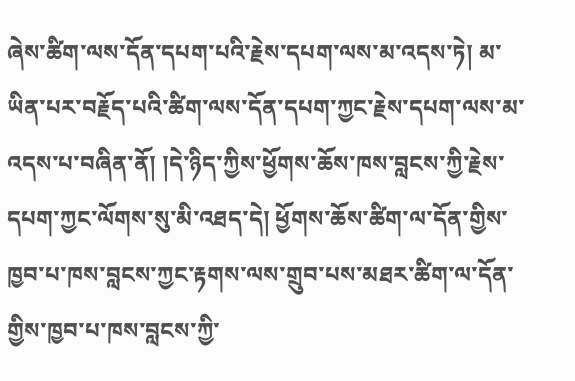ཞེས་ཚིག་ལས་དོན་དཔག་པའི་རྗེས་དཔག་ལས་མ་འདས་ཏེ། མ་ཡིན་པར་བརྗོད་པའི་ཚིག་ལས་དོན་དཔག་ཀྱང་རྗེས་དཔག་ལས་མ་འདས་པ་བཞིན་ནོ། །དེ་ཉིད་ཀྱིས་ཕྱོགས་ཆོས་ཁས་བླངས་ཀྱི་རྗེས་དཔག་ཀྱང་ལོགས་སུ་མི་འཐད་དེ། ཕྱོགས་ཆོས་ཚིག་ལ་དོན་གྱིས་ཁྱབ་པ་ཁས་བླངས་ཀྱང་རྟགས་ལས་གྲུབ་པས་མཐར་ཚིག་ལ་དོན་གྱིས་ཁྱབ་པ་ཁས་བླངས་ཀྱི་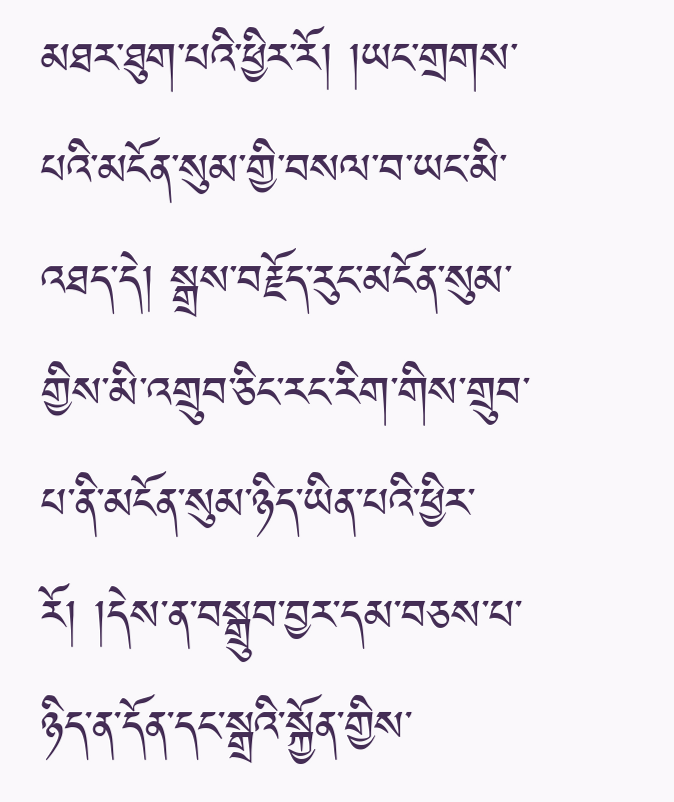མཐར་ཐུག་པའི་ཕྱིར་རོ། །ཡང་གྲགས་པའི་མངོན་སུམ་གྱི་བསལ་བ་ཡང་མི་འཐད་དེ། སྒྲས་བརྗོད་རུང་མངོན་སུམ་གྱིས་མི་འགྲུབ་ཅིང་རང་རིག་གིས་གྲུབ་པ་ནི་མངོན་སུམ་ཉིད་ཡིན་པའི་ཕྱིར་རོ། །དེས་ན་བསྒྲུབ་བྱར་དམ་བཅས་པ་ཉིད་ན་དོན་དང་སྒྲའི་སྐྱོན་གྱིས་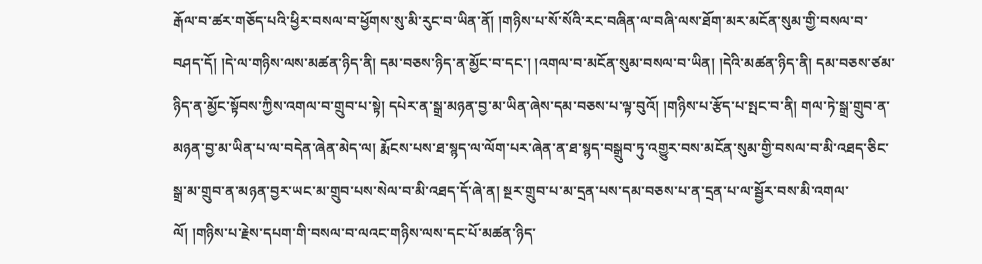རྒོལ་བ་ཚར་གཅོད་པའི་ཕྱིར་བསལ་བ་ཕྱོགས་སུ་མི་རུང་བ་ཡིན་ནོ། །གཉིས་པ་སོ་སོའི་རང་བཞིན་ལ་བཞི་ལས་ཐོག་མར་མངོན་སུམ་གྱི་བསལ་བ་བཤད་དོ། །དེ་ལ་གཉིས་ལས་མཚན་ཉིད་ནི། དམ་བཅས་ཉིད་ན་མྱོང་བ་དང་། །འགལ་བ་མངོན་སུམ་བསལ་བ་ཡིན། །དེའི་མཚན་ཉིད་ནི། དམ་བཅས་ཙམ་ཉིད་ན་མྱོང་སྟོབས་ཀྱིས་འགལ་བ་གྲུབ་པ་སྟེ། དཔེར་ན་སྒྲ་མཉན་བྱ་མ་ཡིན་ཞེས་དམ་བཅས་པ་ལྟ་བུའོ། །གཉིས་པ་རྩོད་པ་སྤང་བ་ནི། གལ་ཏེ་སྒྲ་གྲུབ་ན་མཉན་བྱ་མ་ཡིན་པ་ལ་བདེན་ཞེན་མེད་ལ། རྨོངས་པས་ཐ་སྙད་ལ་ལོག་པར་ཞེན་ན་ཐ་སྙད་བསྒྲུབ་ཏུ་འགྱུར་བས་མངོན་སུམ་གྱི་བསལ་བ་མི་འཐད་ཅིང་སྒྲ་མ་གྲུབ་ན་མཉན་བྱར་ཡང་མ་གྲུབ་པས་སེལ་བ་མི་འཐད་དོ་ཞེ་ན། སྔར་གྲུབ་པ་མ་དྲན་པས་དམ་བཅས་པ་ན་དྲན་པ་ལ་སྦྱོར་བས་མི་འགལ་ལོ། །གཉིས་པ་རྗེས་དཔག་གི་བསལ་བ་ལའང་གཉིས་ལས་དང་པོ་མཚན་ཉིད་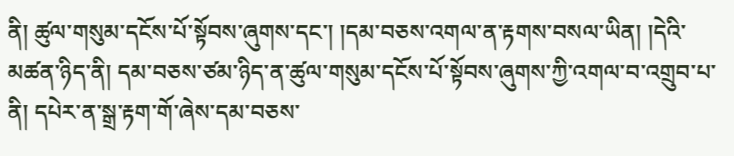ནི། ཚུལ་གསུམ་དངོས་པོ་སྟོབས་ཞུགས་དང་། །དམ་བཅས་འགལ་ན་རྟགས་བསལ་ཡིན། །དེའི་མཚན་ཉིད་ནི། དམ་བཅས་ཙམ་ཉིད་ན་ཚུལ་གསུམ་དངོས་པོ་སྟོབས་ཞུགས་ཀྱི་འགལ་བ་འགྲུབ་པ་ནི། དཔེར་ན་སྒྲ་རྟག་གོ་ཞེས་དམ་བཅས་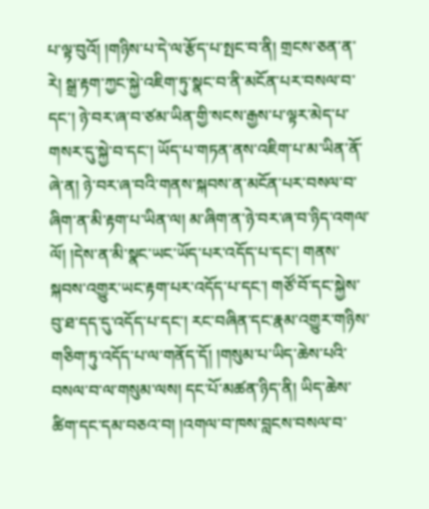པ་ལྟ་བུའོ། །གཉིས་པ་དེ་ལ་རྩོད་པ་སྤང་བ་ནི། གྲངས་ཅན་ན་རེ། སྒྲ་རྟག་ཀྱང་སྐྱེ་འཇིག་ཏུ་སྣང་བ་ནི་མངོན་པར་བསལ་བ་དང་། ཉེ་བར་ཞ་བ་ཙམ་ཡིན་གྱི་སངས་རྒྱས་པ་ལྟར་མེད་པ་གསར་དུ་སྐྱེ་བ་དང་། ཡོད་པ་གཏན་ནས་འཇིག་པ་མ་ཡིན་ནོ་ཞེ་ན། ཉེ་བར་ཞ་བའི་གནས་སྐབས་ན་མངོན་པར་བསལ་བ་ཞིག་ན་མི་རྟག་པ་ཡིན་ལ། མ་ཞིག་ན་ཉེ་བར་ཞ་བ་ཉིད་འགལ་ལོ། །དེས་ན་མི་སྣང་ཡང་ཡོད་པར་འདོད་པ་དང་། གནས་སྐབས་འགྱུར་ཡང་རྟག་པར་འདོད་པ་དང་། གཙོ་བོ་དང་སྐྱེས་བུ་ཐ་དད་དུ་འདོད་པ་དང་། རང་བཞིན་དང་རྣམ་འགྱུར་གཉིས་གཅིག་ཏུ་འདོད་པ་ལ་གནོད་དོ། །གསུམ་པ་ཡིད་ཆེས་པའི་བསལ་བ་ལ་གསུམ་ལས། དང་པོ་མཚན་ཉིད་ནི། ཡིད་ཆེས་ཚིག་དང་དམ་བཅའ་བ། །འགལ་བ་ཁས་བླངས་བསལ་བ་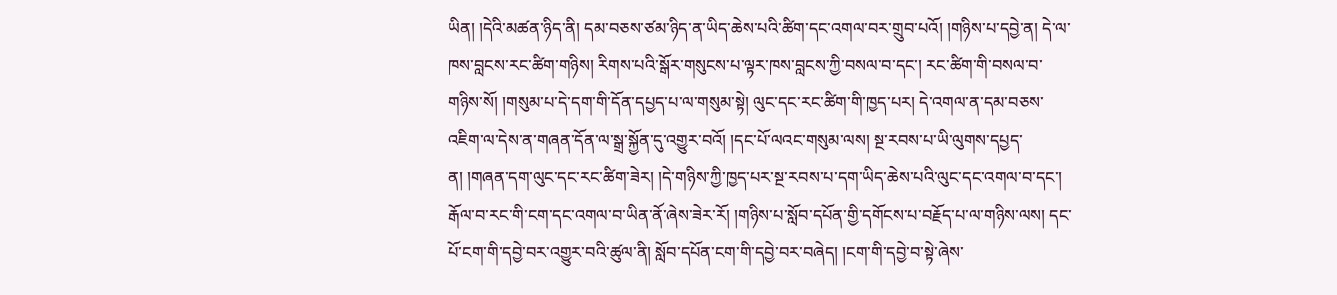ཡིན། །དེའི་མཚན་ཉིད་ནི། དམ་བཅས་ཙམ་ཉིད་ན་ཡིད་ཆེས་པའི་ཚིག་དང་འགལ་བར་གྲུབ་པའོ། །གཉིས་པ་དབྱེ་ན། དེ་ལ་ཁས་བླངས་རང་ཚིག་གཉིས། རིགས་པའི་སྒོར་གསུངས་པ་ལྟར་ཁས་བླངས་ཀྱི་བསལ་བ་དང་། རང་ཚིག་གི་བསལ་བ་གཉིས་སོ། །གསུམ་པ་དེ་དག་གི་དོན་དཔྱད་པ་ལ་གསུམ་སྟེ། ལུང་དང་རང་ཚིག་གི་ཁྱད་པར། དེ་འགལ་ན་དམ་བཅས་འཇིག་ལ་དེས་ན་གཞན་དོན་ལ་སྒྲ་སྐྱོན་དུ་འགྱུར་བའོ། །དང་པོ་ལའང་གསུམ་ལས། སྔ་རབས་པ་ཡི་ལུགས་དཔྱད་ན། །གཞན་དག་ལུང་དང་རང་ཚིག་ཟེར། །དེ་གཉིས་ཀྱི་ཁྱད་པར་སྔ་རབས་པ་དག་ཡིད་ཆེས་པའི་ལུང་དང་འགལ་བ་དང་། རྒོལ་བ་རང་གི་ངག་དང་འགལ་བ་ཡིན་ནོ་ཞེས་ཟེར་རོ། །གཉིས་པ་སློབ་དཔོན་གྱི་དགོངས་པ་བརྗོད་པ་ལ་གཉིས་ལས། དང་པོ་ངག་གི་དབྱེ་བར་འགྱུར་བའི་ཚུལ་ནི། སློབ་དཔོན་ངག་གི་དབྱེ་བར་བཞེད། །ངག་གི་དབྱེ་བ་སྟེ་ཞེས་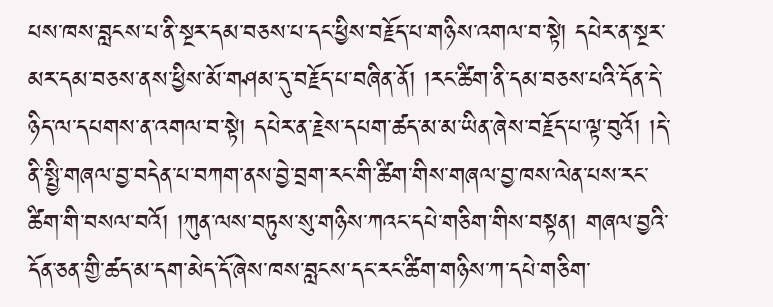པས་ཁས་བླངས་པ་ནི་སྔར་དམ་བཅས་པ་དང་ཕྱིས་བརྗོད་པ་གཉིས་འགལ་བ་སྟེ། དཔེར་ན་སྔར་མར་དམ་བཅས་ནས་ཕྱིས་མོ་གཤམ་དུ་བརྗོད་པ་བཞིན་ནོ། །རང་ཚིག་ནི་དམ་བཅས་པའི་དོན་དེ་ཉིད་ལ་དཔགས་ན་འགལ་བ་སྟེ། དཔེར་ན་རྗེས་དཔག་ཚད་མ་མ་ཡིན་ཞེས་བརྗོད་པ་ལྟ་བུའོ། །དེ་ནི་སྤྱི་གཞལ་བྱ་བདེན་པ་བཀག་ནས་བྱེ་བྲག་རང་གི་ཚིག་གིས་གཞལ་བྱ་ཁས་ལེན་པས་རང་ཚིག་གི་བསལ་བའོ། །ཀུན་ལས་བཏུས་སུ་གཉིས་ཀའང་དཔེ་གཅིག་གིས་བསྟན། གཞལ་བྱའི་དོན་ཅན་གྱི་ཚད་མ་དག་མེད་དོ་ཞེས་ཁས་བླངས་དང་རང་ཚིག་གཉིས་ཀ་དཔེ་གཅིག་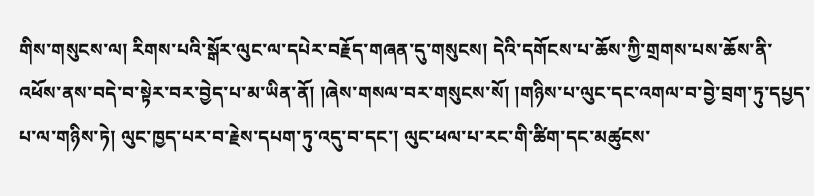གིས་གསུངས་ལ། རིགས་པའི་སྒོར་ལུང་ལ་དཔེར་བརྗོད་གཞན་དུ་གསུངས། དེའི་དགོངས་པ་ཆོས་ཀྱི་གྲགས་པས་ཆོས་ནི་འཕོས་ནས་བདེ་བ་སྟེར་བར་བྱེད་པ་མ་ཡིན་ནོ། །ཞེས་གསལ་བར་གསུངས་སོ། །གཉིས་པ་ལུང་དང་འགལ་བ་བྱེ་བྲག་ཏུ་དཔྱད་པ་ལ་གཉིས་ཏེ། ལུང་ཁྱད་པར་བ་རྗེས་དཔག་ཏུ་འདུ་བ་དང་། ལུང་ཕལ་པ་རང་གི་ཚིག་དང་མཚུངས་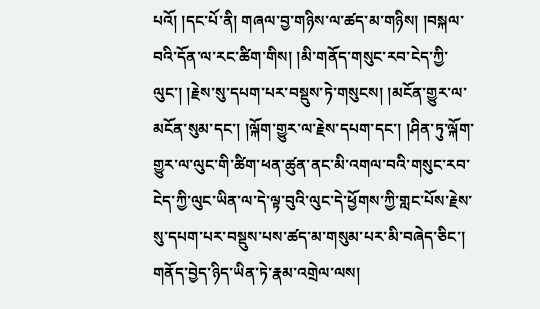པའོ། །དང་པོ་ནི། གཞལ་བྱ་གཉིས་ལ་ཚད་མ་གཉིས། །བསྐལ་བའི་དོན་ལ་རང་ཚིག་གིས། །མི་གནོད་གསུང་རབ་ངེད་ཀྱི་ལུང་། །རྗེས་སུ་དཔག་པར་བསྡུས་ཏེ་གསུངས། །མངོན་གྱུར་ལ་མངོན་སུམ་དང་། །ལྐོག་གྱུར་ལ་རྗེས་དཔག་དང་། །ཤིན་ཏུ་ལྐོག་གྱུར་ལ་ལུང་གི་ཚིག་ཕན་ཚུན་ནང་མི་འགལ་བའི་གསུང་རབ་ངེད་ཀྱི་ལུང་ཡིན་ལ་དེ་ལྟ་བུའི་ལུང་དེ་ཕྱོགས་ཀྱི་གླང་པོས་རྗེས་སུ་དཔག་པར་བསྡུས་པས་ཚད་མ་གསུམ་པར་མི་བཞེད་ཅིང་། གནོད་བྱེད་ཉིད་ཡིན་ཏེ་རྣམ་འགྲེལ་ལས།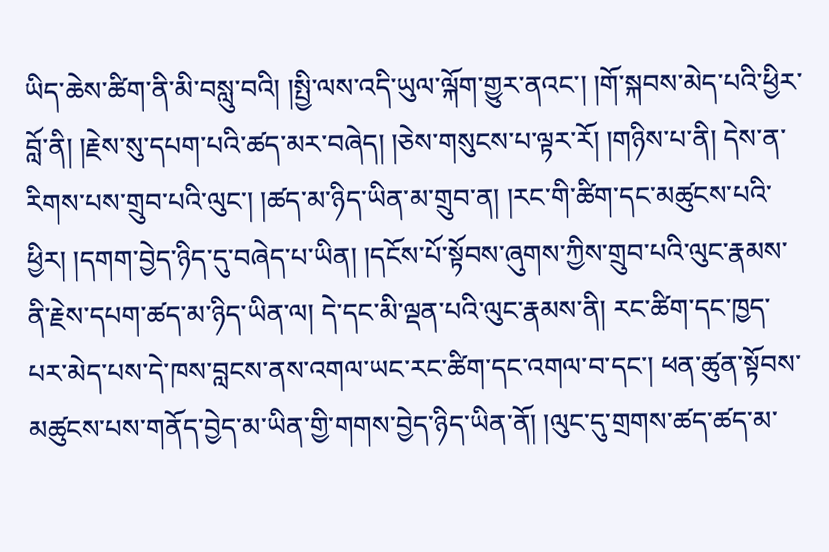ཡིད་ཆེས་ཚིག་ནི་མི་བསླུ་བའི། །སྤྱི་ལས་འདི་ཡུལ་ལྐོག་གྱུར་ནའང་། །གོ་སྐབས་མེད་པའི་ཕྱིར་བློ་ནི། །རྗེས་སུ་དཔག་པའི་ཚད་མར་བཞེད། །ཅེས་གསུངས་པ་ལྟར་རོ། །གཉིས་པ་ནི། དེས་ན་རིགས་པས་གྲུབ་པའི་ལུང་། །ཚད་མ་ཉིད་ཡིན་མ་གྲུབ་ན། །རང་གི་ཚིག་དང་མཚུངས་པའི་ཕྱིར། །དགག་བྱེད་ཉིད་དུ་བཞེད་པ་ཡིན། །དངོས་པོ་སྟོབས་ཞུགས་ཀྱིས་གྲུབ་པའི་ལུང་རྣམས་ནི་རྗེས་དཔག་ཚད་མ་ཉིད་ཡིན་ལ། དེ་དང་མི་ལྡན་པའི་ལུང་རྣམས་ནི། རང་ཚིག་དང་ཁྱད་པར་མེད་པས་དེ་ཁས་བླངས་ནས་འགལ་ཡང་རང་ཚིག་དང་འགལ་བ་དང་། ཕན་ཚུན་སྟོབས་མཚུངས་པས་གནོད་བྱེད་མ་ཡིན་གྱི་གགས་བྱེད་ཉིད་ཡིན་ནོ། །ལུང་དུ་གྲགས་ཚད་ཚད་མ་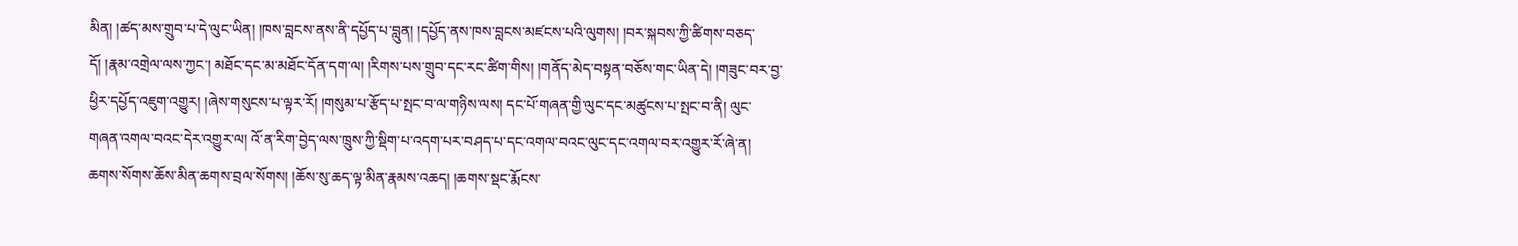མིན། །ཚད་མས་གྲུབ་པ་དེ་ལུང་ཡིན། །ཁས་བླངས་ནས་ནི་དཔྱོད་པ་བླུན། །དཔྱོད་ནས་ཁས་བླངས་མཛངས་པའི་ལུགས། །བར་སྐབས་ཀྱི་ཚིགས་བཅད་དོ། །རྣམ་འགྲེལ་ལས་ཀྱང་། མཐོང་དང་མ་མཐོང་དོན་དག་ལ། །རིགས་པས་གྲུབ་དང་རང་ཚིག་གིས། །གནོད་མེད་བསྟན་བཅོས་གང་ཡིན་དེ། །གཟུང་བར་བྱ་ཕྱིར་དཔྱོད་འཇུག་འགྱུར། །ཞེས་གསུངས་པ་ལྟར་རོ། །གསུམ་པ་རྩོད་པ་སྤང་བ་ལ་གཉིས་ལས། དང་པོ་གཞན་གྱི་ལུང་དང་མཚུངས་པ་སྤང་བ་ནི། ལུང་གཞན་འགལ་བའང་དེར་འགྱུར་ལ། འོ་ན་རིག་བྱེད་ལས་ཁྲུས་ཀྱི་སྡིག་པ་འདག་པར་བཤད་པ་དང་འགལ་བའང་ལུང་དང་འགལ་བར་འགྱུར་རོ་ཞེ་ན། ཆགས་སོགས་ཆོས་མིན་ཆགས་བྲལ་སོགས། །ཆོས་སུ་ཆད་ལྟ་མིན་རྣམས་འཆད། །ཆགས་སྡང་རྨོངས་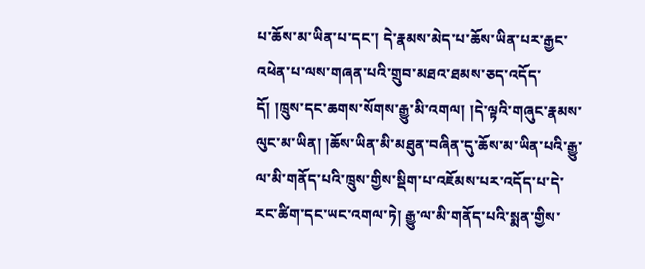པ་ཆོས་མ་ཡིན་པ་དང་། དེ་རྣམས་མེད་པ་ཆོས་ཡིན་པར་རྒྱང་འཕེན་པ་ལས་གཞན་པའི་གྲུབ་མཐའ་ཐམས་ཅད་འདོད་དོ། །ཁྲུས་དང་ཆགས་སོགས་རྒྱུ་མི་འགལ། །དེ་ལྟའི་གཞུང་རྣམས་ལུང་མ་ཡིན། །ཆོས་ཡིན་མི་མཐུན་བཞིན་དུ་ཆོས་མ་ཡིན་པའི་རྒྱུ་ལ་མི་གནོད་པའི་ཁྲུས་གྱིས་སྡིག་པ་འཇོམས་པར་འདོད་པ་དེ་རང་ཚིག་དང་ཡང་འགལ་ཏེ། རྒྱུ་ལ་མི་གནོད་པའི་སྨན་གྱིས་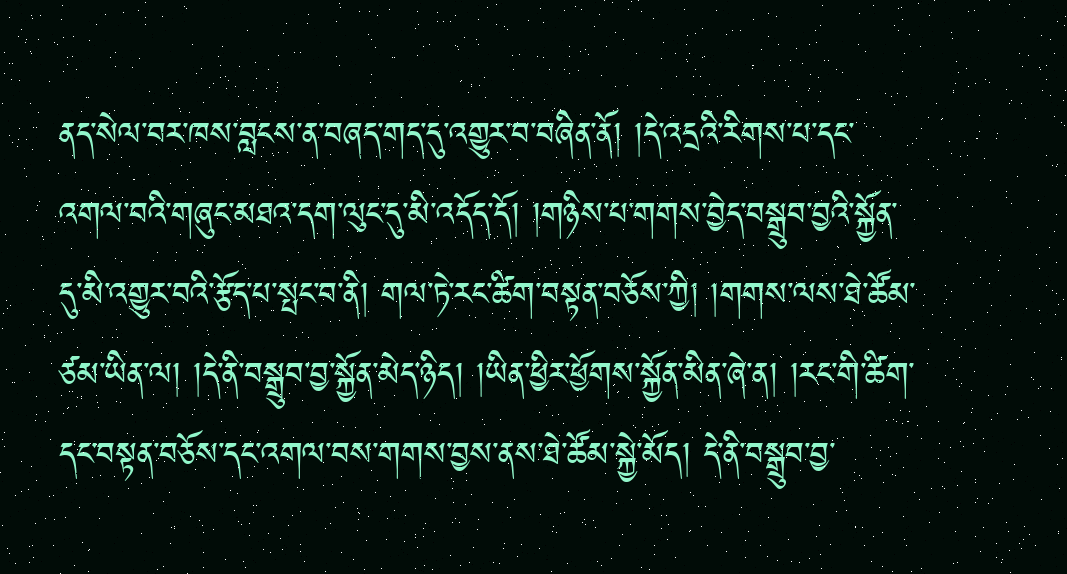ནད་སེལ་བར་ཁས་བླངས་ན་བཞད་གད་དུ་འགྱུར་བ་བཞིན་ནོ། །དེ་འདྲའི་རིགས་པ་དང་འགལ་བའི་གཞུང་མཐའ་དག་ལུང་དུ་མི་འདོད་དོ། །གཉིས་པ་གགས་བྱེད་བསྒྲུབ་བྱའི་སྐྱོན་དུ་མི་འགྱུར་བའི་རྩོད་པ་སྤང་བ་ནི། གལ་ཏེ་རང་ཚིག་བསྟན་བཅོས་ཀྱི། །གགས་ལས་ཐེ་ཚོམ་ཙམ་ཡིན་ལ། །དེ་ནི་བསྒྲུབ་བྱ་སྐྱོན་མེད་ཉིད། །ཡིན་ཕྱིར་ཕྱོགས་སྐྱོན་མིན་ཞེ་ན། །རང་གི་ཚིག་དང་བསྟན་བཅོས་དང་འགལ་བས་གགས་བྱས་ནས་ཐེ་ཚོམ་སྐྱེ་མོད། དེ་ནི་བསྒྲུབ་བྱ་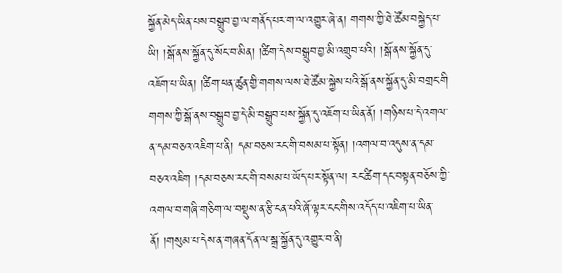སྐྱོན་མེད་ཡིན་པས་བསྒྲུབ་བྱ་ལ་གནོད་པར་ག་ལ་འགྱུར་ཞེ་ན། གགས་ཀྱི་ཐེ་ཚོམ་བསྐྱེད་པ་ཡི། །སྒོ་ནས་སྐྱོན་དུ་སོང་བ་མིན། །ཚིག་དེས་བསྒྲུབ་བྱ་མི་འགྲུབ་པའི། །སྒོ་ནས་སྐྱོན་དུ་འཇོག་པ་ཡིན། །ཚིག་ཕན་ཚུན་གྱི་གགས་ལས་ཐེ་ཚོམ་སྐྱེས་པའི་སྒོ་ནས་སྐྱོན་དུ་མི་བགྲང་གི གགས་ཀྱི་སྒོ་ནས་བསྒྲུབ་བྱ་དེ་མི་བསྒྲུབ་པས་སྐྱོན་དུ་འཇོག་པ་ཡིན་ནོ། །གཉིས་པ་དེ་འགལ་ན་དམ་བཅའ་འཇིག་པ་ནི། དམ་བཅས་རང་གི་བསམ་པ་སྟོན། །འགལ་བ་འདུས་ན་དམ་བཅའ་འཇིག །དམ་བཅས་རང་གི་བསམ་པ་ཡོད་པར་སྟོན་ལ། རང་ཚིག་དང་བསྟན་བཅོས་ཀྱི་འགལ་བ་གཞི་གཅིག་ལ་བསྡུས་ན་རྩི་ངན་པའི་ཞོ་ལྟར་ངང་གིས་འདོད་པ་འཇིག་པ་ཡིན་ནོ། །གསུམ་པ་དེས་ན་གཞན་དོན་ལ་སྒྲ་སྐྱོན་དུ་འགྱུར་བ་ནི།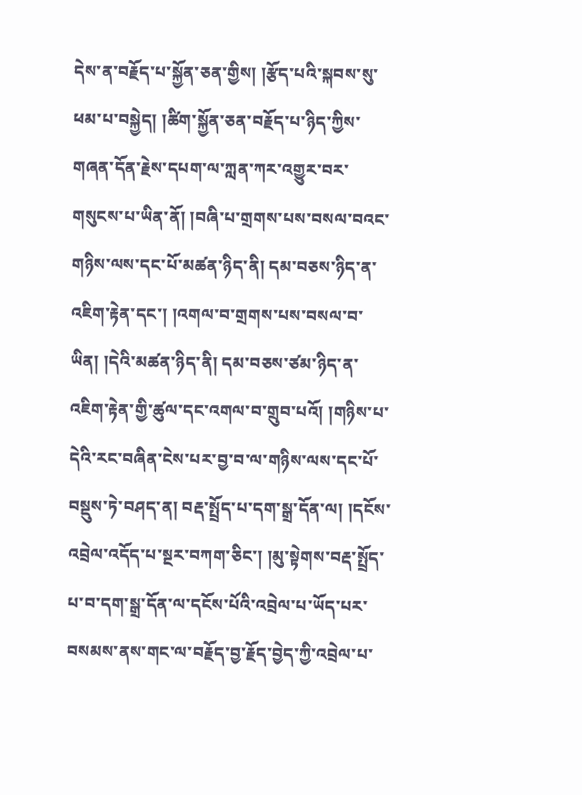དེས་ན་བརྗོད་པ་སྐྱོན་ཅན་གྱིས། །རྩོད་པའི་སྐབས་སུ་ཕམ་པ་བསྐྱེད། །ཚིག་སྐྱོན་ཅན་བརྗོད་པ་ཉིད་ཀྱིས་གཞན་དོན་རྗེས་དཔག་ལ་ཀླན་ཀར་འགྱུར་བར་གསུངས་པ་ཡིན་ནོ། །བཞི་པ་གྲགས་པས་བསལ་བའང་གཉིས་ལས་དང་པོ་མཚན་ཉིད་ནི། དམ་བཅས་ཉིད་ན་འཇིག་རྟེན་དང་། །འགལ་བ་གྲགས་པས་བསལ་བ་ཡིན། །དེའི་མཚན་ཉིད་ནི། དམ་བཅས་ཙམ་ཉིད་ན་འཇིག་རྟེན་གྱི་ཚུལ་དང་འགལ་བ་གྲུབ་པའོ། །གཉིས་པ་དེའི་རང་བཞིན་ངེས་པར་བྱ་བ་ལ་གཉིས་ལས་དང་པོ་བསྡུས་ཏེ་བཤད་ན། བརྡ་སྤྲོད་པ་དག་སྒྲ་དོན་ལ། །དངོས་འབྲེལ་འདོད་པ་སྔར་བཀག་ཅིང་། །མུ་སྟེགས་བརྡ་སྤྲོད་པ་བ་དག་སྒྲ་དོན་ལ་དངོས་པོའི་འབྲེལ་པ་ཡོད་པར་བསམས་ནས་གང་ལ་བརྗོད་བྱ་རྗོད་བྱེད་ཀྱི་འབྲེལ་པ་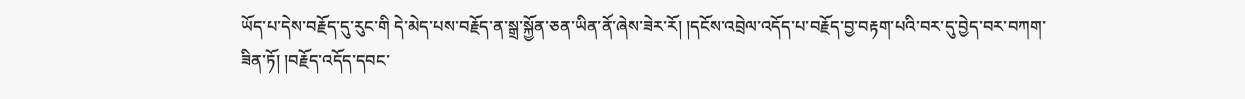ཡོད་པ་དེས་བརྗོད་དུ་རུང་གི དེ་མེད་པས་བརྗོད་ན་སྒྲ་སྐྱོན་ཅན་ཡིན་ནོ་ཞེས་ཟེར་རོ། །དངོས་འབྲེལ་འདོད་པ་བརྗོད་བྱ་བརྟག་པའི་བར་དུ་བྱེད་བར་བཀག་ཟིན་ཏོ། །བརྗོད་འདོད་དབང་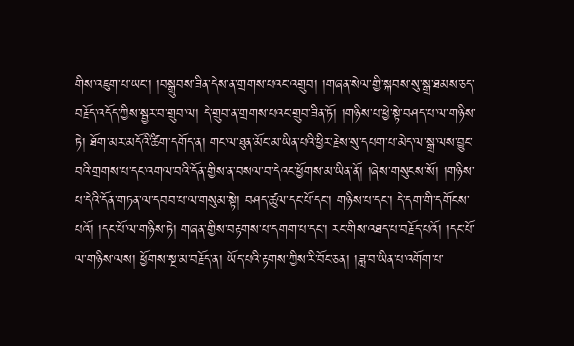གིས་འཇུག་པ་ཡང་། །བསྒྲུབས་ཟིན་དེས་ན་གྲགས་པའང་འགྲུབ། །གཞན་སེལ་གྱི་སྐབས་སུ་སྒྲ་ཐམས་ཅད་བརྗོད་འདོད་ཀྱིས་སྦྱར་བ་གྲུབ་ལ། དེ་གྲུབ་ན་གྲགས་པའང་གྲུབ་ཟིན་ཏོ། །གཉིས་པ་ཕྱེ་སྟེ་བཤད་པ་ལ་གཉིས་ཏེ། ཐོག་མར་མདོའི་ཚིག་དགོད་ན། གང་ལ་ཐུན་མོང་མ་ཡིན་པའི་ཕྱིར་རྗེས་སུ་དཔག་པ་མེད་ལ་སྒྲ་ལས་བྱུང་བའི་གྲགས་པ་དང་འགལ་བའི་དོན་གྱིས་ན་བསལ་བ་དེའང་ཕྱོགས་མ་ཡིན་ནོ། །ཞེས་གསུངས་སོ། །གཉིས་པ་དེའི་དོན་གཏན་ལ་དབབ་པ་ལ་གསུམ་སྟེ། བཤད་ཚུལ་དང་པོ་དང་། གཉིས་པ་དང་། དེ་དག་གི་དགོངས་པའོ། །དང་པོ་ལ་གཉིས་ཏེ། གཞན་གྱིས་བརྟགས་པ་དགག་པ་དང་། རང་གིས་འཐད་པ་བརྗོད་པའོ། །དང་པོ་ལ་གཉིས་ལས། ཕྱོགས་སྔ་མ་བརྗོད་ན། ཡོད་པའི་རྟགས་ཀྱིས་རི་བོང་ཅན། །ཟླ་བ་ཡིན་པ་འགོག་པ་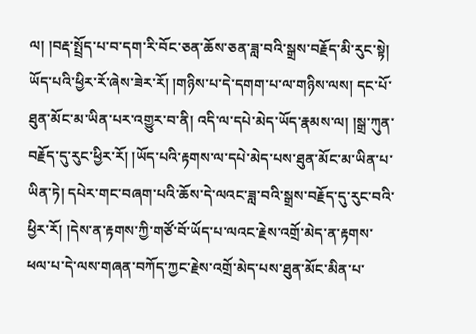ལ། །བརྡ་སྤྲོད་པ་བ་དག་རི་བོང་ཅན་ཆོས་ཅན་ཟླ་བའི་སྒྲས་བརྗོད་མི་རུང་སྟེ། ཡོད་པའི་ཕྱིར་རོ་ཞེས་ཟེར་རོ། །གཉིས་པ་དེ་དགག་པ་ལ་གཉིས་ལས། དང་པོ་ཐུན་མོང་མ་ཡིན་པར་འགྱུར་བ་ནི། འདི་ལ་དཔེ་མེད་ཡོད་རྣམས་ལ། །སྒྲ་ཀུན་བརྗོད་དུ་རུང་ཕྱིར་རོ། །ཡོད་པའི་རྟགས་ལ་དཔེ་མེད་པས་ཐུན་མོང་མ་ཡིན་པ་ཡིན་ཏེ། དཔེར་གང་བཞག་པའི་ཆོས་དེ་ལའང་ཟླ་བའི་སྒྲས་བརྗོད་དུ་རུང་བའི་ཕྱིར་རོ། །དེས་ན་རྟགས་ཀྱི་གཙོ་བོ་ཡོད་པ་ལའང་རྗེས་འགྲོ་མེད་ན་རྟགས་ཕལ་པ་དེ་ལས་གཞན་བཀོད་ཀྱང་རྗེས་འགྲོ་མེད་པས་ཐུན་མོང་མིན་པ་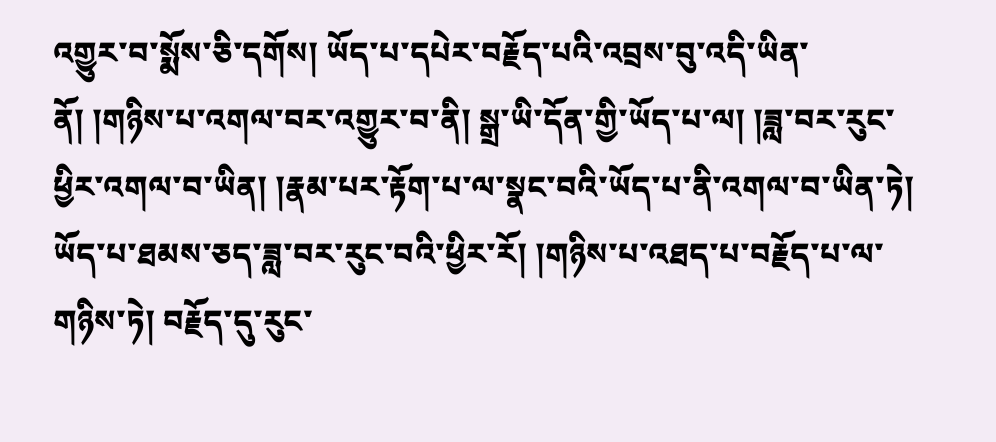འགྱུར་བ་སྨོས་ཅི་དགོས། ཡོད་པ་དཔེར་བརྗོད་པའི་འབྲས་བུ་འདི་ཡིན་ནོ། །གཉིས་པ་འགལ་བར་འགྱུར་བ་ནི། སྒྲ་ཡི་དོན་གྱི་ཡོད་པ་ལ། །ཟླ་བར་རུང་ཕྱིར་འགལ་བ་ཡིན། །རྣམ་པར་རྟོག་པ་ལ་སྣང་བའི་ཡོད་པ་ནི་འགལ་བ་ཡིན་ཏེ། ཡོད་པ་ཐམས་ཅད་ཟླ་བར་རུང་བའི་ཕྱིར་རོ། །གཉིས་པ་འཐད་པ་བརྗོད་པ་ལ་གཉིས་ཏེ། བརྗོད་དུ་རུང་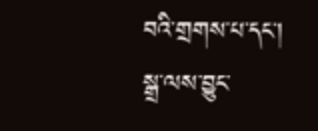བའི་གྲགས་པ་དང་། སྒྲ་ལས་བྱུང་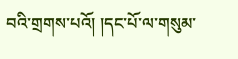བའི་གྲགས་པའོ། །དང་པོ་ལ་གསུམ་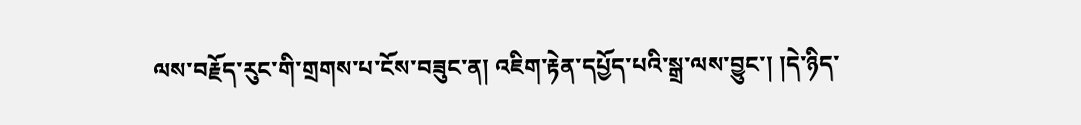ལས་བརྗོད་རུང་གི་གྲགས་པ་ངོས་བཟུང་ན། འཇིག་རྟེན་དཔྱོད་པའི་སྒྲ་ལས་བྱུང་། །དེ་ཉིད་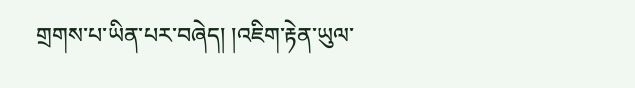གྲགས་པ་ཡིན་པར་བཞེད། །འཇིག་རྟེན་ཡུལ་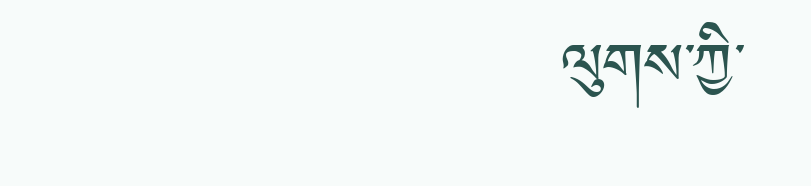ལུགས་ཀྱི་